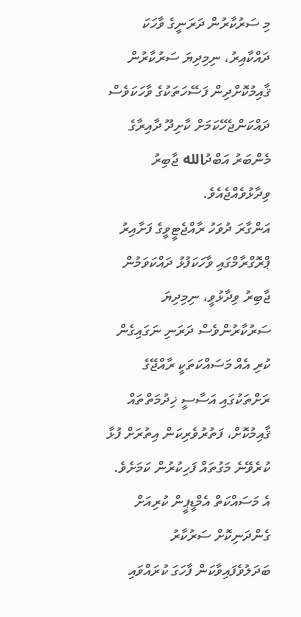މި ސަރުކާރުން ދަރަނީގެ ވާހަކަ ދައްކާއިރު، ނިމިދިޔަ ސަރުކާރުން ޤާއިމުކޮށްދިން ފަސޭހަތަކުގެ ވާހަކަވެސް ދައްކަންޖެހޭކަމަށް ކާށިދޫ ދާއިރާގެ މެންބަރު އަބްދުالله ޖާބިރު ވިދާޅުވެއްޖެއެވެ.
އަންގާރަ ދުވަހު ރާއްޖެޓީވީގެ ފަށާއިރު ޕްރޮގްރާމްގައި ވާހަކަފުޅު ދައްކަވަމުން ޖާބިރު ވިދާޅުވީ، ނިމިދިޔަ ސަރުކާރުންވެސް ދަރަނި ނަގައިގެން ކުރި އެއް މަސައްކަތަކީ ރާއްޖޭގެ ރަށްތަކުގައި އަސާސީ ޚިދުމަތްތައް ޤާއިމުކޮށް، ފަތުރުވެރިކަން އިތުރަށް ފުޅާ ކުރެވޭނެ މަގުތައް ފަހިކުރުން ކަމަށެވެ.
އެ މަސައްކަތް އެމްޑީޕީން ކުރިއަށް ގެންދަނިކޮށް ސަރުކާރު ބަދަލުވެފައިވާކަން ފާހަގަ ކުރައްވައި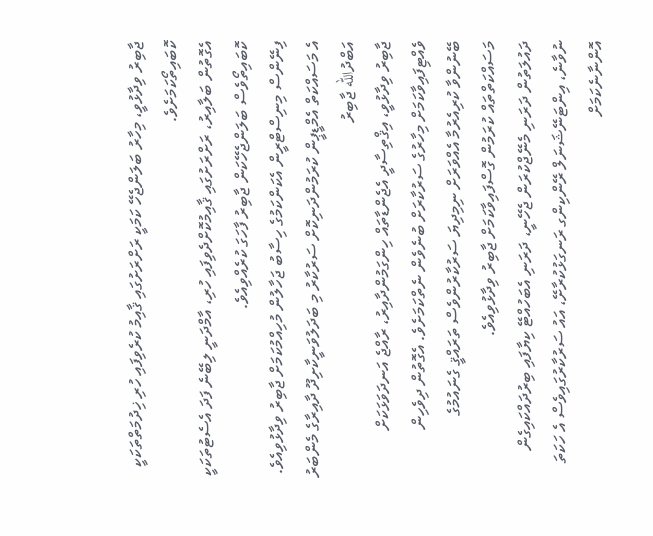ޖާބިރު ވިދާޅުވީ، މިހާރު ބަލަންޖެހޭ ކަމަކީ ރަށްރަށުގައި ޤާއިމު ކުރެވިފައި ހުރި ޚިދުމަތްތަކަކީ ކޮބައިތޯކަމަށެވެ.
އެގޮތުން ބަލާއިރު، ރަށްރަށުގައި ޤާއިމުކޮށްދެވިފައި ހުރި، އާމްދަނީ ލިބޭނެ ފަދަ އެސެޓުތަކަކީ ކޮބައިތޯވެސް ބަލަންޖެހޭކަން ޖާބިރު ފާހަގަ ކުރެއްވިއެވެ.
ފިނޭންސް މިނިސްޓްރީން އެކަންކަމުގެ ހިސާބު ޖަހާލުން މުހިއްމުކަމަށް ޖާބިރު ވިދާޅުވިއެވެ.
އެ މަސައްކަތް އެމްޑީޕީން ކުރަމުންދަނިކޮށް ސަރުކާރު މި ބަދަލުވަނީކާށިދޫ ދާއިރާގެ މެންބަރު އަބްދުالله ޖާބިރު
ޖާބިރު ވިދާޅުވީ، އިޤްތިސާދީ އެޖެންޑާތައް ހިންގަމުންދާއިރު، ރާއްޖެ އަނދަވަޅަކަށް ވެއްޓިފައިވާކަމަށް މިހާރުގެ ސަރުކާރަށް ބުނެވެން ނެތްކަމަށެވެ. އެގޮތުން ދިވެހިން ބޭނުންވާ ކުރިއެރުމާ އެއްވަރަށް ނިމިދިޔަ ސަރުކާރުންވެސް ތަރައްޤީ ގެނައުމުގެ މަސައްކަތްތައް ކުރަމުން ގޮސްފައިވާކަމަށް ޖާބިރު ވިދާޅުވިއެވެ.
ދައުލަތުން ދަރަނި މެނޭޖްކުރަން ޖެހޭނީ، ދަރަނި އެބަހުއްޓޭ ކިޔާފައި ބިރުދައްކައިގެން ނުވާނެ، އިންޓަނޭޝަނަލް ރޭންކިންގ ރަނގަޅުކުރާށޭ، އައު ސަރުކާރުގައިވެސް އެ ހަކަތަ އޮންނާނެކަމަށް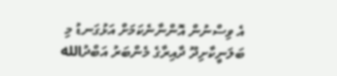އެ ވިސްނުން އޮންނާނެކަމަށް އަޅުގަނޑު މި ބަލަނީކާށިދޫ ދާއިރާގެ މެންބަރު އަބްދުالله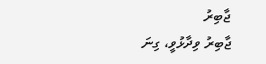ޖާބިރު
ޖާބިރު ވިދާޅުވީ، ގިނަ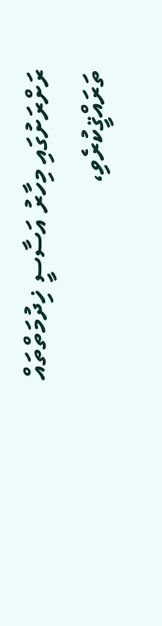ރަށްރަށުގައި މިހާރު އަސާސީ ޚިދުމަތްތައް ތަރައްޤީކުރެވި،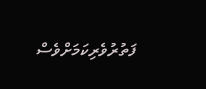ފަތުރުވެރިކަމަށްވެސް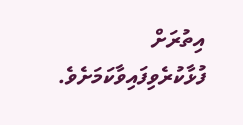އިތުރަށް ފުޅާކުރެވިފައިވާކަމަށެވެ.